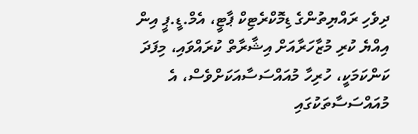ދިވެހި ރައްޔިތުންގެ ޑިމޮކްރެޓިކް ޕާޓީ، އެމް.ޑީ.ޕީ އިން އިއްޔެ ކުރި މުޒާހަރާއަށް އިޝާރާތް ކުރައްވައި، މިފަދަ ކަންކަމަކީ، ހުރިހާ މުއައްސަސާއަކަށްވެސް، އެ މުއައްސަސާތަކުގައި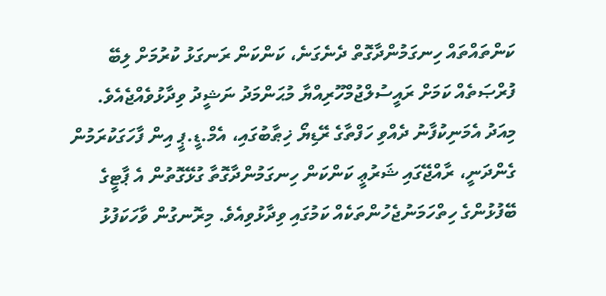ކަންތައްތައް ހިނގަމުންދާގޮތް ދެނެގަނެ، ކަންކަން ރަނގަޅު ކުރުމަށް ލިބޭ ފުރްޞަތެއް ކަމަށް ރައީސުލްޖުމްހޫރިއްޔާ މުޙަންމަދު ނަޝީދު ވިދާޅުވެއްޖެއެވެ. މިއަދު އެމަނިކުފާނު ދެއްވި ހަފްތާގެ ރޭޑިޔޯ ޚިޠާބުގައި، އެމް.ޑީ.ޕީ އިން ފާހަގަކުރަމުން ގެންދަނީ، ރާއްޖޭގައި ޝަރުޢީ ކަންކަން ހިނގަމުންދާގޮތާ ގުޅޭގޮތުން އެ ޕާޓީގެ ބޭފުޅުންގެ ހިތްހަމަނުޖެހުންތަކެއް ކަމުގައި ވިދާޅުވިއެވެ. މިރޮނގުން ވާހަކަފުޅު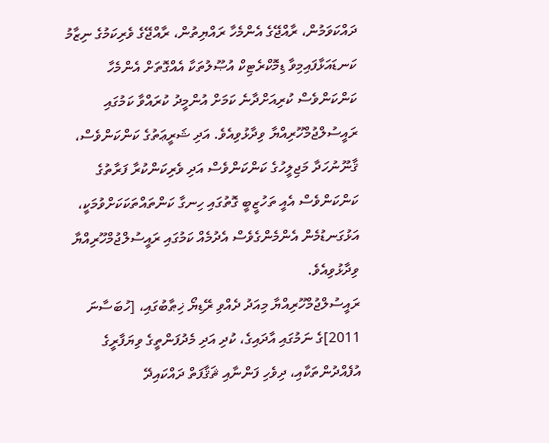ދައްކަވަމުން، ރާއްޖޭގެ އެންމެހާ ރައްޔިތުން، ރާއްޖޭގެ ވެރިކަމުގެ ނިޒާމު ކަނޑައަޅާފައިމިވާ ޑިމޮކްރެޓިކް އުޞޫލުތަކާ އެއްގޮތަށް އެންމެހާ ކަންކަންވެސް ކުރިއަށްދާނެ ކަމަށް އުންމީދު ކުރައްވާ ކަމުގައި ރައީސުލްޖުމްހޫރިއްޔާ ވިދާޅުވިއެވެ. އަދި ޝަރީޢަތުގެ ކަންކަންވެސް، ޤާނޫނުހަދާ މަޖިލީހުގެ ކަންކަންވެސް އަދި ވެރިކަންކުރާ ފަރާތުގެ ކަންކަންވެސް އެއީ ތަހުޒީބީ ގޮތުގައި ހިނގާ ކަންތައްތަކަކަށްވުމަކީ، އަޅުގަނޑުމެން އެންމެންގެވެސް އެދުމެއް ކަމުގައި ރައީސުލްޖުމްހޫރިއްޔާ ވިދާޅުވިއެވެ.
ރައީސުލްޖުމްހޫރިއްޔާ މިއަދު ދެއްވި ރޭޑިޔޯ ޚިޠާބުގައި، [ހުބަސާނަ 2011]ގެ ނަމުގައި އާދައިގެ، ކުދި އަދި މެދުފަންތީގެ ވިޔަފާރީގެ އުފެއްދުންތަކާއި، ދިވެހި ފަންނާއި ޘަޤާފަތް ދައްކައިދޭ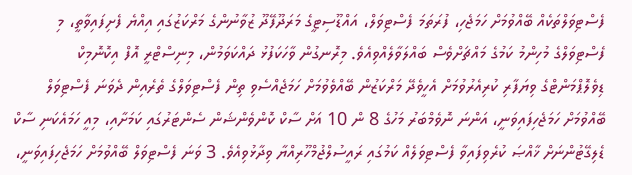ފެސްޓިވަލްތަކެއް ބޭއްވުމަށް ހަމަޖެހި، ފުރަތަމަ ފެސްޓިވަލް، އައްޑޫސިޓީގެ މަރަދޫފޭދޫ ޒުވާނުންގެ މަރްކަޒުގައި އިއްޔެ ފެށިފައިވާތީ، މި ފެސްޓިވަލްގެ މުހިންމު ކަމުގެ މައްޗަށްވެސް ބައްލަވާލެއްވިއެވެ. މިރޮނގުން ވާހަކަފުޅު ދައްކަވަމުން، މިނިސްޓްރީ އޮފް އިކޮނޮމިކް ޑިވެލޮޕްމަންޓްގެ ވިޔަފާރި ކުރިއެރުވުމަށް އެހީވެދޭ މަރްކަޒުން ބޭއްވެވުމަށް ހަމަޖެއްސެވި ތިން ފެސްޓިވަލްގެ ތެރެއިން ދެވަނަ ފެސްޓިވަލް ބޭއްވުމަށް ހަމަޖެހިފައިވަނީ، އަންނަ ނޮވެމްބަރު މަހުގެ 8 ން 10 އަށް ސާކް ކޮންވެންޝަން ސެންޓަރުގައި ކަމަށާއި، މިއީ ހަމައެކަނި ސާކް ޑެލިގޭޓުންނަށް ޚާއްޞަ ކުރެވިފައިވާ ފެސްޓިވަލެއް ކަމުގައި ރައީސުލްޖުމްހޫރިއްޔާ ވިދާޅުވިއެވެ. 3 ވަނަ ފެސްޓިވަލް ބޭއްވުމަށް ހަމަޖެހިފައިވަނީ،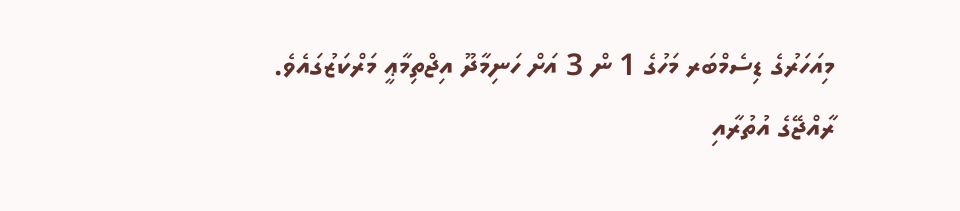މިއަހަރުގެ ޑިސެމްބަރ މަހުގެ 1 ން 3 އަށް ހަނިމާދޫ އިޖްތިމާޢީ މަރްކަޒުގައެވެ.
ރާއްޖޭގެ އުތުރާއި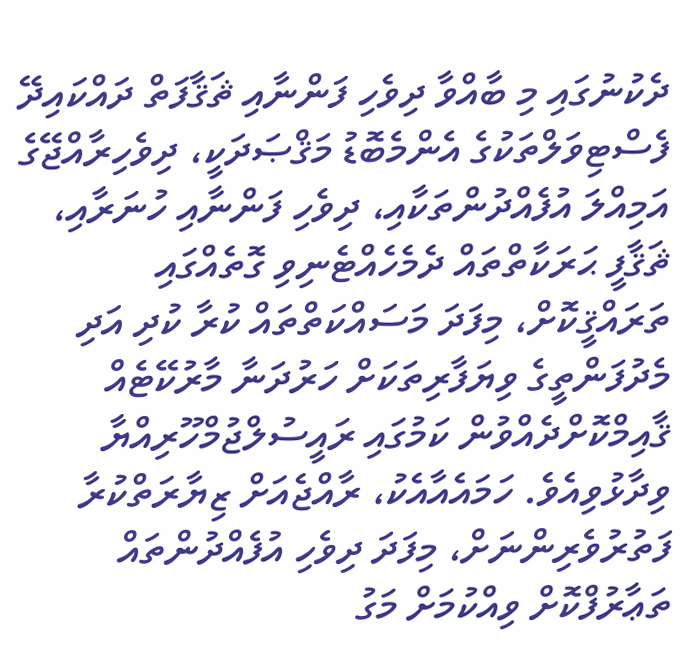ދެކުނުގައި މި ބާއްވާ ދިވެހި ފަންނާއި ޘަޤާފަތް ދައްކައިދޭ ފެސްޓިވަލްތަކުގެ އެންމެބޮޑު މަޤްޞަދަކީ، ދިވެހިރާއްޖޭގެ އަމިއްލަ އުފެއްދުންތަކާއި، ދިވެހި ފަންނާއި ހުނަރާއި، ޘަޤާފީ ޙަރަކާތްތައް ދެމެހެއްޓެނިވި ގޮތެއްގައި ތަރައްޤީކޮށް، މިފަދަ މަސައްކަތްތައް ކުރާ ކުދި އަދި މެދުފަންތީގެ ވިޔަފާރިތަކަށް ހަރުދަނާ މާރުކޭޓެއް ޤާއިމްކޮށްދެއްވުން ކަމުގައި ރައީސުލްޖުމްހޫރިއްޔާ ވިދާޅުވިއެވެ. ހަމައެއާއެކު، ރާއްޖެއަށް ޒިޔާރަތްކުރާ ފަތުރުވެރިންނަށް، މިފަދަ ދިވެހި އުފެއްދުންތައް ތަޢާރުފްކޮށް ވިއްކުމަށް މަގު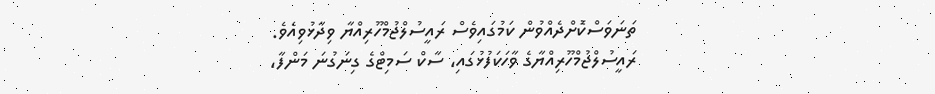ތަނަވަސްކޮށްދެއްވުން ކަމުގައިވެސް ރައީސުލްޖުމްހޫރިއްޔާ ވިދާޅުވިއެވެ.
ރައީސުލްޖުމްހޫރިއްޔާގެ ވާހަކަފުޅުގައި، ސާކް ސަމިޓްގެ ގިނަގުނަ މަންފާ،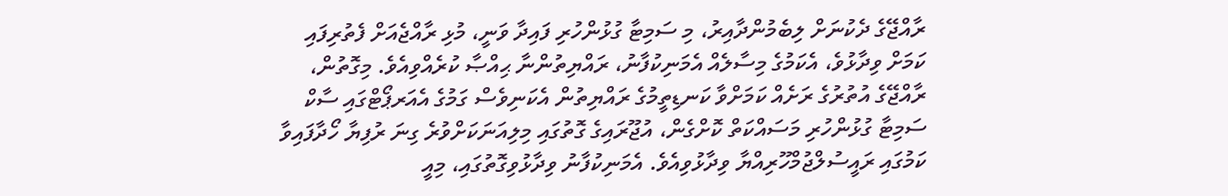ރާއްޖޭގެ ދެކުނަށް ލިބެމުންދާއިރު، މި ސަމިޓާ ގުޅުންހުރި ފައިދާ ވަނީ، މުޅި ރާއްޖެއަށް ފެތުރިފައި ކަމަށް ވިދާޅުވެ، އެކަމުގެ މިސާލެއް އެމަނިކުފާނު، ރައްޔިތުންނާ ޙިއްޞާ ކުރެއްވިއެވެ. މިގޮތުން، ރާއްޖޭގެ އުތުރުގެ ރަށެއް ކަމަށްވާ ކަނޑިތީމުގެ ރައްޔިތުން އެކަނިވެސް ގަމުގެ އެއަރޕޯޓްގައި ސާކް ސަމިޓާ ގުޅުންހުރި މަސައްކަތް ކޮށްގެން، އުޖޫރައިގެ ގޮތުގައި މިލިއަނަކަށްވުރެ ގިނަ ރުފިޔާ ހޯދާފައިވާ ކަމުގައި ރައީސުލްޖުމްހޫރިއްޔާ ވިދާޅުވިއެވެ. އެމަނިކުފާނު ވިދާޅުވިގޮތުގައި، މިއީ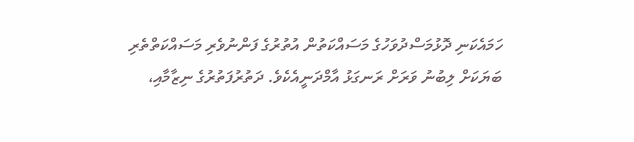ހަމައެކަނި ދޮޅުމަސްދުވަހުގެ މަސައްކަތުން އުތުރުގެ ފަންނުވެރި މަސައްކަތްތެރި ބަޔަކަށް ލިބުނު ވަރަށް ރަނގަޅު އާމްދަނީއެކެވެ. ދަތުރުފަތުރުގެ ނިޒާމާއި،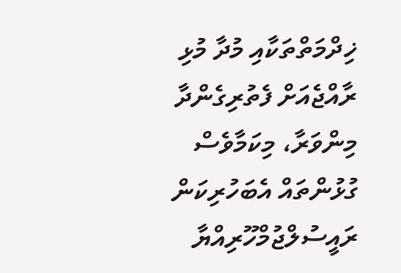ޚިދްމަތްތަކާއި މުދާ މުޅި ރާއްޖެއަށް ފެތުރިގެންދާ މިންވަރާ، މިކަމާވެސް ގުޅުންތައް އެބަހުރިކަން ރައީސުލްޖުމްހޫރިއްޔާ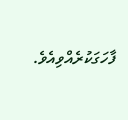ފާހަގަކުރެއްވިއެވެ.